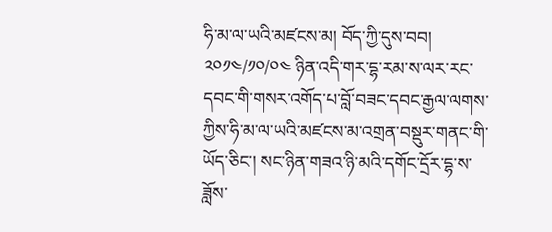ཧི་མ་ལ་ཡའི་མཛངས་མ། བོད་ཀྱི་དུས་བབ། ༢༠༡༤/༡༠/༠༤ ཉིན་འདི་གར་དྷ་རམ་ས་ལར་རང་དབང་གི་གསར་འགོད་པ་བློ་བཟང་དབང་རྒྱལ་ལགས་ཀྱིས་ཧི་མ་ལ་ཡའི་མཛངས་མ་འགྲན་བསྡུར་གནང་གི་ཡོད་ཅིང་། སང་ཉིན་གཟའ་ཉི་མའི་དགོང་དྲོར་དྷ་ས་ཟློས་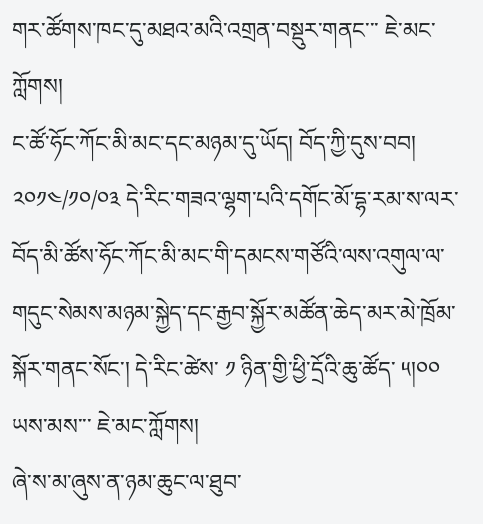གར་ཚོགས་ཁང་དུ་མཐའ་མའི་འགྲན་བསྡུར་གནང་་་ ཇེ་མང་ཀློགས།
ང་ཚོ་ཧོང་ཀོང་མི་མང་དང་མཉམ་དུ་ཡོད། བོད་ཀྱི་དུས་བབ། ༢༠༡༤/༡༠/༠༣ དེ་རིང་གཟའ་ལྷག་པའི་དགོང་མོ་དྷ་རམ་ས་ལར་བོད་མི་ཚོས་ཧོང་ཀོང་མི་མང་གི་དམངས་གཙོའི་ལས་འགུལ་ལ་གདུང་སེམས་མཉམ་སྐྱེད་དང་རྒྱབ་སྐྱོར་མཚོན་ཆེད་མར་མེ་ཁྲོམ་སྐོར་གནང་སོང་། དེ་རིང་ཚེས་ ༡ ཉིན་གྱི་ཕྱི་དྲོའི་ཆུ་ཚོད་ ༥།༠༠ ཡས་མས་་་ ཇེ་མང་ཀློགས།
ཞེ་ས་མ་ཞུས་ན་ཉམ་ཆུང་ལ་ཐུབ་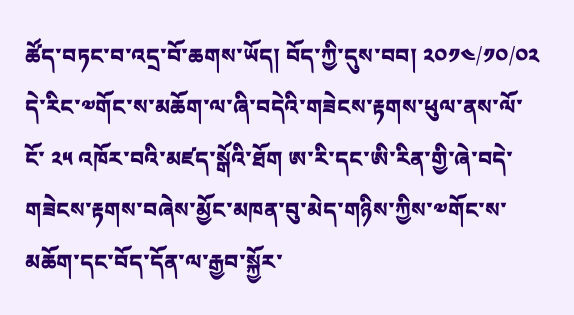ཚོད་བཏང་བ་འདྲ་བོ་ཆགས་ཡོད། བོད་ཀྱི་དུས་བབ། ༢༠༡༤/༡༠/༠༢ དེ་རིང་༧གོང་ས་མཆོག་ལ་ཞི་བདེའི་གཟེངས་རྟགས་ཕུལ་ནས་ལོ་ངོ་ ༢༥ འཁོར་བའི་མཛད་སྒོའི་ཐོག ཨ་རི་དང་ཨི་རིན་གྱི་ཞེ་བདེ་གཟེངས་རྟགས་བཞེས་མྱོང་མཁན་བུ་མེད་གཉིས་ཀྱིས་༧གོང་ས་མཆོག་དང་བོད་དོན་ལ་རྒྱབ་སྐྱོར་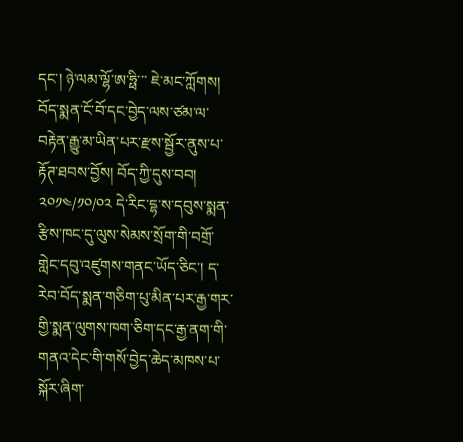དང་། ཉེ་ལམ་ལྷོ་ཨ་ཧྥི་་་ ཇེ་མང་ཀློགས།
བོད་སྨན་ངོ་བོ་དང་བྱེད་ལས་ཙམ་ལ་བརྟེན་རྒྱུ་མ་ཡིན་པར་རྫས་སྦྱོར་ནུས་པ་རྟོཊ་ཐབས་བྱོས། བོད་ཀྱི་དུས་བབ། ༢༠༡༤/༡༠/༠༢ དེ་རིང་དྷ་ས་དབུས་སྨན་རྩིས་ཁང་དུ་ལུས་སེམས་སྲོག་གི་བགྲོ་གླེང་དབུ་འཛུགས་གནང་ཡོད་ཅིང་། ད་རེབ་བོད་སྨན་གཅིག་པུ་མིན་པར་རྒྱ་གར་གྱི་སྨན་ལུགས་ཁག་ཅིག་དང་རྒྱ་ནག་གི་གནའ་དེང་གི་གསོ་བྱེད་ཆེད་མཁས་པ་སྐོར་ཞིག་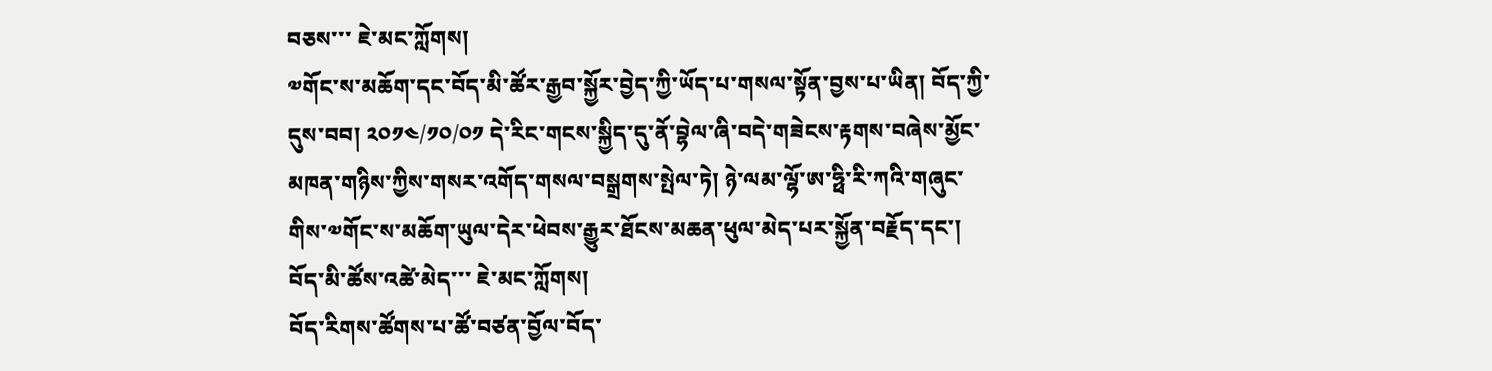བཅས་་་ ཇེ་མང་ཀློགས།
༧གོང་ས་མཆོག་དང་བོད་མི་ཚོར་རྒྱབ་སྐྱོར་བྱེད་ཀྱི་ཡོད་པ་གསལ་སྟོན་བྱས་པ་ཡིན། བོད་ཀྱི་དུས་བབ། ༢༠༡༤/༡༠/༠༡ དེ་རིང་གངས་སྐྱིད་དུ་ནོ་བྷེལ་ཞི་བདེ་གཟེངས་རྟགས་བཞེས་མྱོང་མཁན་གཉིས་ཀྱིས་གསར་འགོད་གསལ་བསྒྲགས་སྤེལ་ཏེ། ཉེ་ལམ་ལྷོ་ཨ་ཧྥི་རི་ཀའི་གཞུང་གིས་༧གོང་ས་མཆོག་ཡུལ་དེར་ཕེབས་རྒྱུར་ཐོངས་མཆན་ཕུལ་མེད་པར་སྐྱོན་བརྗོད་དང་། བོད་མི་ཚོས་འཚེ་མེད་་་ ཇེ་མང་ཀློགས།
བོད་རིགས་ཚོགས་པ་ཚོ་བཙན་བྱོལ་བོད་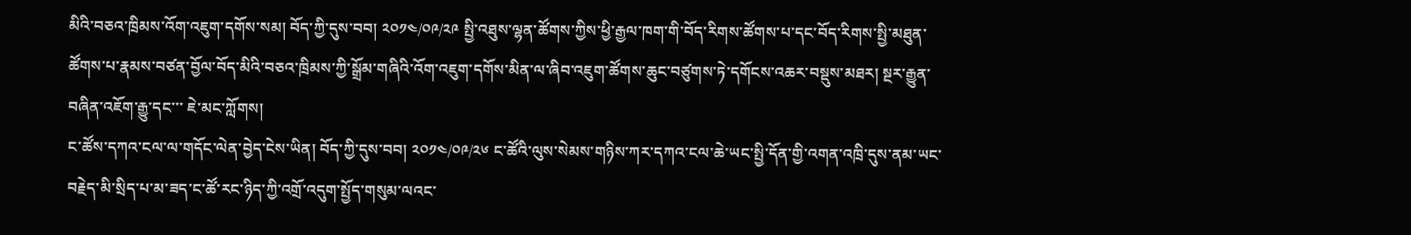མིའི་བཅའ་ཁྲིམས་འོག་འཇུག་དགོས་སམ། བོད་ཀྱི་དུས་བབ། ༢༠༡༤/༠༩/༢༩ སྤྱི་འཐུས་ལྷན་ཚོགས་ཀྱིས་ཕྱི་རྒྱལ་ཁག་གི་བོད་རིགས་ཚོགས་པ་དང་བོད་རིགས་སྤྱི་མཐུན་ཚོགས་པ་རྣམས་བཙན་བྱོལ་བོད་མིའི་བཅའ་ཁྲིམས་ཀྱི་སྒྲོམ་གཞིའི་འོག་འཇུག་དགོས་མིན་ལ་ཞིབ་འཇུག་ཚོགས་ཆུང་བཙུགས་ཏེ་དགོངས་འཆར་བསྡུས་མཐར། སྔར་རྒྱུན་བཞིན་འཇོག་རྒྱུ་དང་་་ ཇེ་མང་ཀློགས།
ང་ཚོས་དཀའ་ངལ་ལ་གདོང་ལེན་བྱེད་ངེས་ཡིན། བོད་ཀྱི་དུས་བབ། ༢༠༡༤/༠༩/༢༦ ང་ཚོའི་ལུས་སེམས་གཉིས་ཀར་དཀའ་ངལ་ཆེ་ཡང་སྤྱི་དོན་གྱི་འགན་འཁྲི་དུས་ནམ་ཡང་བརྗེད་མི་སྲིད་པ་མ་ཟད་ང་ཚོ་རང་ཉིད་ཀྱི་འགྲོ་འདུག་སྤྱོད་གསུམ་ལའང་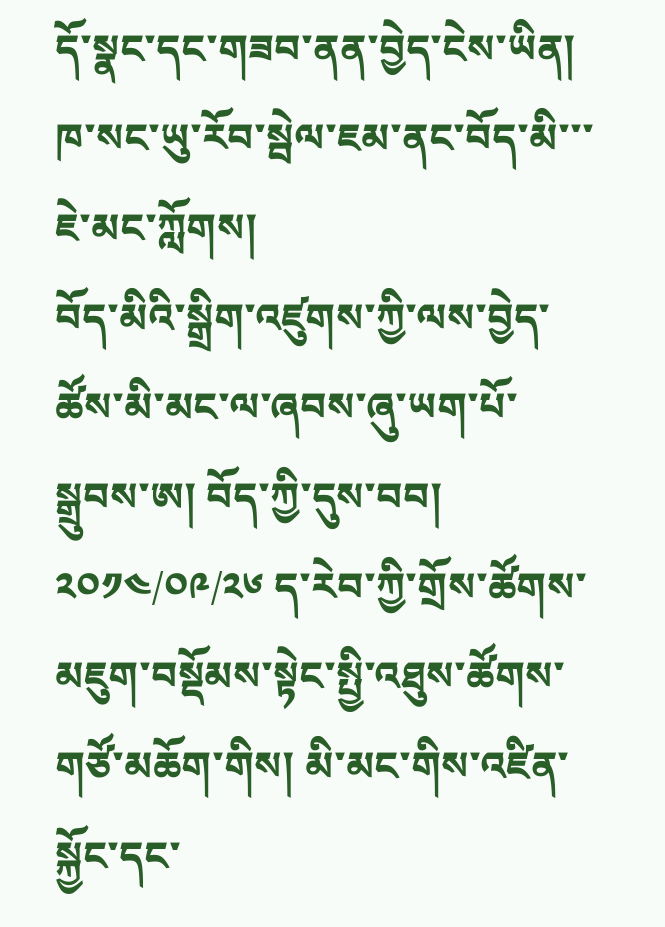དོ་སྣང་དང་གཟབ་ནན་བྱེད་ངེས་ཡིན། ཁ་སང་ཡུ་རོབ་སྦེལ་ཇམ་ནང་བོད་མི་་་ ཇེ་མང་ཀློགས།
བོད་མིའི་སྒྲིག་འཛུགས་ཀྱི་ལས་བྱེད་ཚོས་མི་མང་ལ་ཞབས་ཞུ་ཡག་པོ་སྒྲུབས་ཨ། བོད་ཀྱི་དུས་བབ། ༢༠༡༤/༠༩/༢༦ ད་རེབ་ཀྱི་གྲོས་ཚོགས་མཇུག་བསྡོམས་སྟེང་སྤྱི་འཐུས་ཚོགས་གཙོ་མཆོག་གིས། མི་མང་གིས་འཛིན་སྐྱོང་དང་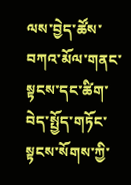ལས་བྱེད་ཚོས་བཀའ་མོལ་གནང་སྟངས་དང་ཚིག་བེད་སྤྱོད་གཏོང་སྟངས་སོགས་ཀྱི་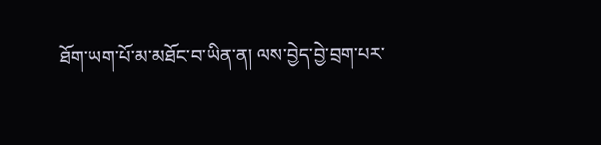ཐོག་ཡག་པོ་མ་མཐོང་བ་ཡིན་ན། ལས་བྱེད་བྱེ་བྲག་པར་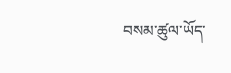བསམ་ཚུལ་ཡོད་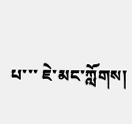པ་་་ ཇེ་མང་ཀློགས།